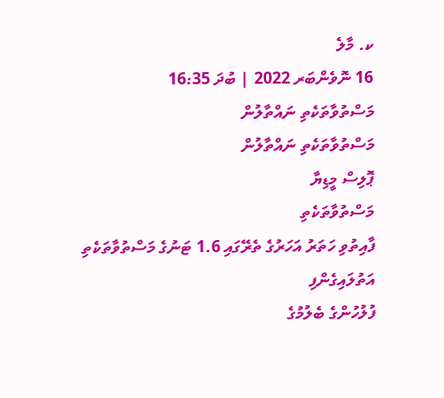ކ. މާލެ
16 ނޮވެންބަރ 2022 | ބުދަ 16:35
މަސްތުވާތަކެތި ނައްތާލުން
މަސްތުވާތަކެތި ނައްތާލުން
ޕޮލިސް މީޑިޔާ
މަސްތުވާތަކެތި
ފާއިތުވި ހަތަރު އަހަރުގެ ތެރޭގައި 1.6 ޓަނުގެ މަސްތުވާތަކެތި އަތުލައިގެންފި
ފުލުހުންގެ ބެލުމުގެ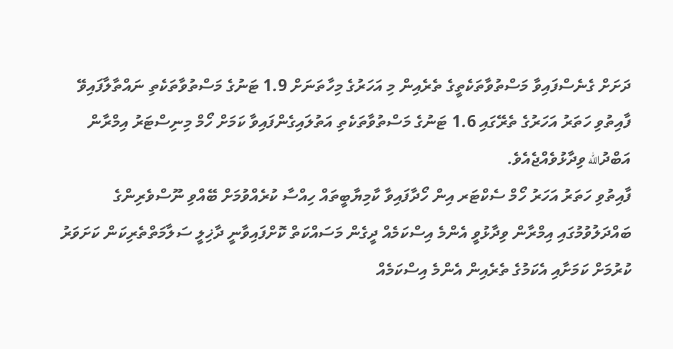ދަށަށް ގެނެސްފައިވާ މަސްތުވާތަކެތީގެ ތެރެއިން މި އަހަރުގެ މިހާތަނަށް 1.9 ޓަނުގެ މަސްތުވާތަކެތި ނައްތާލާފައިވޭ
ފާއިތުވި ހަތަރު އަހަރުގެ ތެރޭގައި 1.6 ޓަނުގެ މަސްތުވާތަކެތި އަތުލައިގެންފައިވާ ކަމަށް ހޯމް މިނިސްޓަރު އިމްރާން އަބްދުالله ވިދާޅުވެއްޖެއެވެ.
ފާއިތުވި ހަތަރު އަހަރު ހޯމް ސެކްޓަރ އިން ހޯދާފައިވާ ކާމިޔާބީތައް ހިއްސާ ކުރެއްވުމަށް ބޭއްވި ނޫސްވެރިންގެ ބައްދަލުވުމުގައި އިމްރާން ވިދާޅުވީ އެންމެ އިސްކަމެއް ދީގެން މަސައްކަތް ކޮށްފައިވާނީ ދާޚިލީ ސަލާމަތްތެރިކަން ކަށަވަރު ކުރުމަށް ކަމަށާއި އެކަމުގެ ތެރެއިން އެންމެ އިސްކަމެއް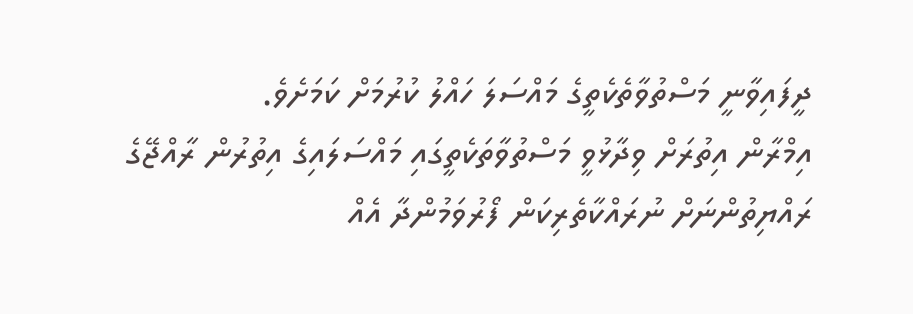ދީފައިވާނީ މަސްތުވާތެކެތީގެ މައްސަލަ ހައްލު ކުރުމަށް ކަމަށެވެ.
އިމްރާން އިތުރަށް ވިދާޅުވީ މަސްތުވާތަކެތީގައި މައްސަލައިގެ އިތުރުން ރާއްޖޭގެ ރައްޔިތުންނަށް ނުރައްކާތެރިކަން ފޯރުވަމުންދާ އެއް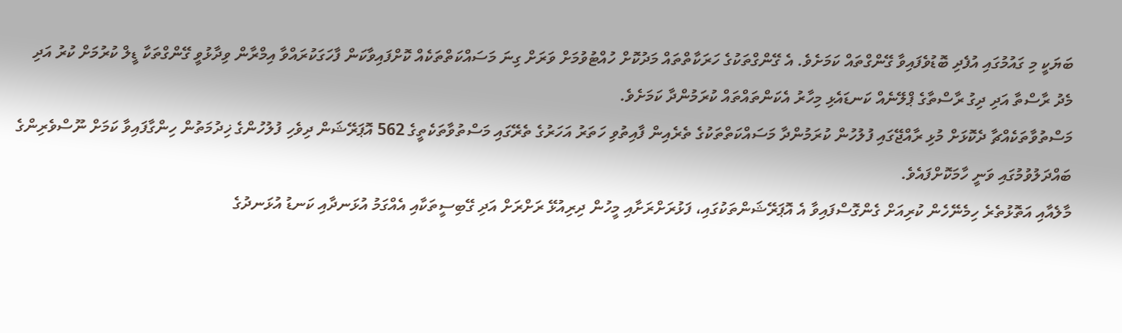ބަޔަކީ މި ގައުމުގައި އުފެދި ބޮޑުވެފައިވާ ގޭންގްތައް ކަމަށެވެ. އެ ގޭންގްތަކުގެ ހަރަކާތްތައް މަދުކޮށް ހުއްޓުވުމަށް ވަރަށް ގިނަ މަސައްކަތްތަކެއް ކޮށްފައިވާކަން ފާހަގަކުރައްވާ އިމްރާން ވިދާޅުވީ ގޭންގްތަކާ ޑީލް ކުރުމަށް ކުރު އަދި މެދު ރާސްތާ އަދި ދިގު ރާސްތާގެ ޕްލޭނެއް ކަނޑައެޅި މިހާރު އެކަންތައްތައް ކުރަމުންދާ ކަމަށެވެ.
މަސްތުވާތަކެއްޗާ ދެކޮޅަށް މުޅި ރާއްޖޭގައި ފުލުހުން ކުރަމުންދާ މަސައްކަތްތަކުގެ ތެރެއިން ފާއިތުވި ހަތަރު އަހަރުގެ ތެރޭގައި މަސްތުވާތަކެތީގެ 562 އޮޕަރޭޝަން ދިވެހި ފުލުހުންގެ ޚިދުމަތުން ހިންގާފައިވާ ކަމަށް ނޫސްވެރިންގެ ބައްދަލުވުމުގައި ވަނީ ހާމަކޮށްފައެވެ.
މާލެއާއި އަތޮޅުތެރެ ހިމެނޭހެން ކުރިއަށް ގެންގޮސްފައިވާ އެ އޮޕަރޭޝަންތަކުގައި، ފަޅުރަށްރަށާއި މީހުން ދިރިއުޅޭ ރަށްރަށް އަދި ގޭބިސީތަކާއި އެއްގަމު އުޅަނދާއި ކަނޑު އުޅަނދުގެ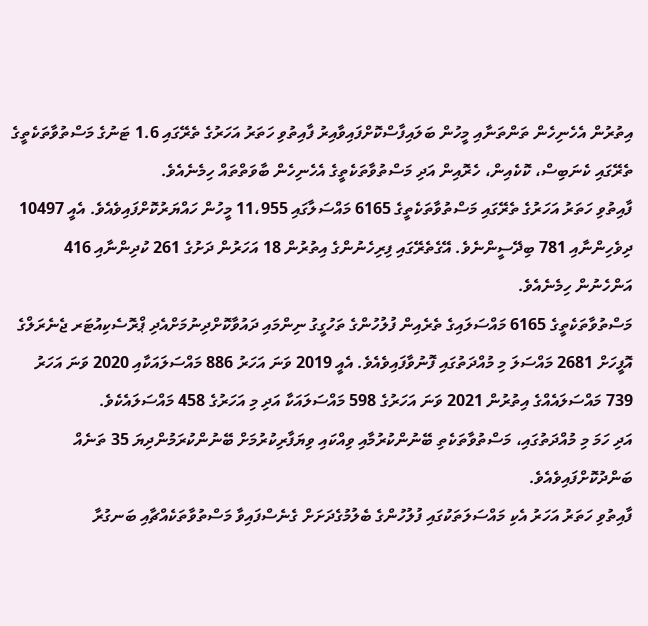އިތުރުން އެހެނިހެން ތަންތަނާއި މީހުން ބަލައިފާސްކޮށްފައިވާއިރު ފާއިތުވި ހަތަރު އަހަރުގެ ތެރޭގައި 1.6 ޓަނުގެ މަސްތުވާތަކެތީގެ ތެރޭގައި ކެނަބިސް، ކޮކެއިން، ހެރޮއިން އަދި މަސްތުވާތަކެތީގެ އެހެނިހެން ބާވަތްތައް ހިމެނެއެވެ.
ފާއިތުވި ހަތަރު އަހަރުގެ ތެރޭގައި މަސްތުވާތަކެތީގެ 6165 މައްސަލާގައި 11،955 މީހުން ހައްޔަރުކޮށްފައިވެއެވެ. އެއީ 10497 ދިވެހިންނާއި 781 ބިދޭސީންނެވެ. އޭގެތެރޭގައި ފިރިހެނުންގެ އިތުރުން 18 އަހަރުން ދަށުގެ 261 ކުދިންނާއި 416 އަންހެނުން ހިމެނެއެވެ.
މަސްތުވާތަކެތީގެ 6165 މައްސަލައިގެ ތެރެއިން ފުލުހުންގެ ތަހުގީގު ނިންމައި ދައުވާކޮށްދިނުމަށްއެދި ޕްރޮސެކިއުޓަރ ޖެނެރަލްގެ އޮފީހަށް 2681 މައްސަލަ މި މުއްދަތުގައި ފޮނުވާފައިވެއެވެ. އެއީ 2019 ވަނަ އަހަރު 886 މައްސަލައަކާއި 2020 ވަނަ އަހަރު 739 މައްސަލައެއްގެ އިތުރުން 2021 ވަނަ އަހަރުގެ 598 މައްސަލައަކާ އަދި މި އަހަރުގެ 458 މައްސަލައެކެވެ.
އަދި ހަމަ މި މުއްދަތުގައި، މަސްތުވާތަކެތި ބޭނުންކުރުމާއި ވިއްކައި ވިޔަފާރިކުރުމަށް ބޭނުންކުރަމުންދިޔަ 35 ތަނެއް ބަންދުކޮށްފައިވެއެވެ.
ފާއިތުވި ހަތަރު އަހަރު އެކި މައްސަލަތަކުގައި ފުލުހުންގެ ބެލުމުގެދަށަށް ގެނެސްފައިވާ މަސްތުވާތަކެއްޗާއި ބަނގުރާ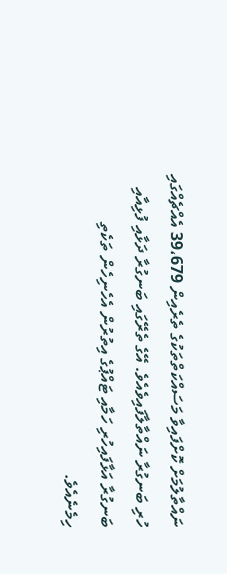ނައްތާލުމަށް ކޮށްފައިވާ މަސައްކަތްތަކުގެ ތެރެއިން 39،679 އެއްޗެއްގައި ހުރި ބަނގުރާ ނައްތާލާފައިވެއެވެ. އޭގެ ތެރޭގައި ބަނގުރާ ދަޅާއި ފުޅިއާއި ބަނގުރާ އަޅާފައިހުރި ހަމާއި ޓައްޕުގެ އިތުރުން އެހެނިހެން ތަކެތި ހިމެނެއެވެ.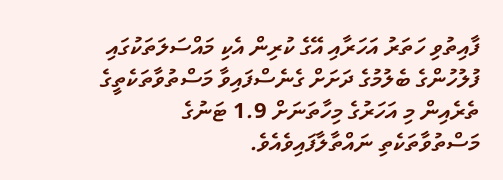ފާއިތުވި ހަތަރު އަހަރާއި އޭގެ ކުރިން އެކި މައްސަލަތަކުގައި ފުލުހުންގެ ބެލުމުގެ ދަށަށް ގެނެސްފައިވާ މަސްތުވާތަކެތީގެ ތެރެއިން މި އަހަރުގެ މިހާތަނަށް 1.9 ޓަނުގެ މަސްތުވާތަކެތި ނައްތާލާފައިވެއެވެ.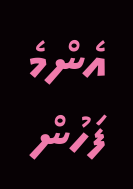އެންމެ ފަހުން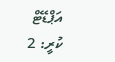އަޕްޑޭޓް ކުރީ: 2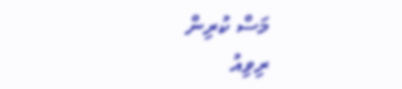މަސް ކުރިން
ރިވިއު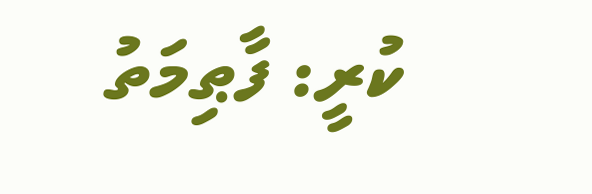ކުރީ: ފާޠިމަތު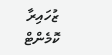ޒުހައިރާ
ކޮމެންޓް